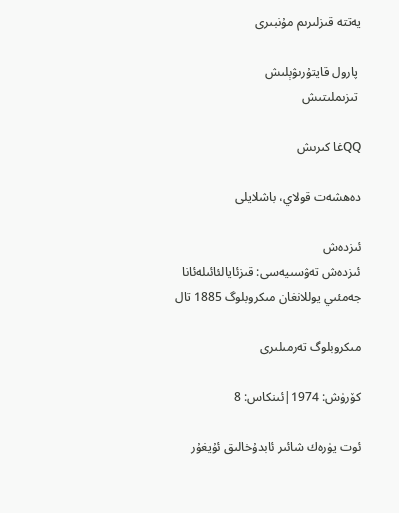يەتتە قىزلىرىم مۇنبىرى

 پارول قايتۇرىۋېلىش
 تىزىملىتىش

QQغا كىرىش

دەھشەت قولاي، باشلايلى

ئىزدەش
ئىزدەش تەۋسىيەسى: قىزئايالئائىلەئانا
جەمئىي يوللانغان مىكروبلوگ 1885 تال

مىكروبلوگ تەرمىلىرى

كۆرۈش: 1974|ئىنكاس: 8

ئوت يۈرەك شائىر ئابدۇخالىق ئۇيغۇر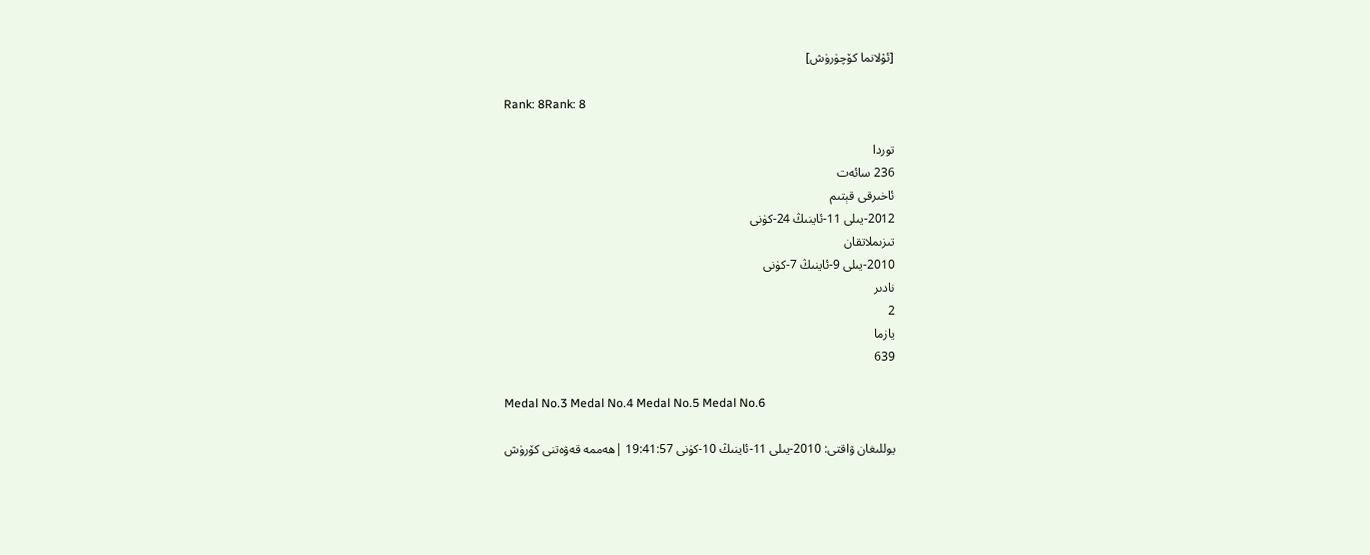[ئۇلانما كۆچۈرۈش]

Rank: 8Rank: 8

توردا
236 سائەت
ئاخىرقى قېتىم
2012-يىلى 11-ئاينىڭ 24-كۈنى
تىزىملاتقان
2010-يىلى 9-ئاينىڭ 7-كۈنى
نادىر
2
يازما
639

Medal No.3 Medal No.4 Medal No.5 Medal No.6

يوللىغان ۋاقتى: 2010-يىلى 11-ئاينىڭ 10-كۈنى 19:41:57 |ھەممە قەۋەتنى كۆرۈش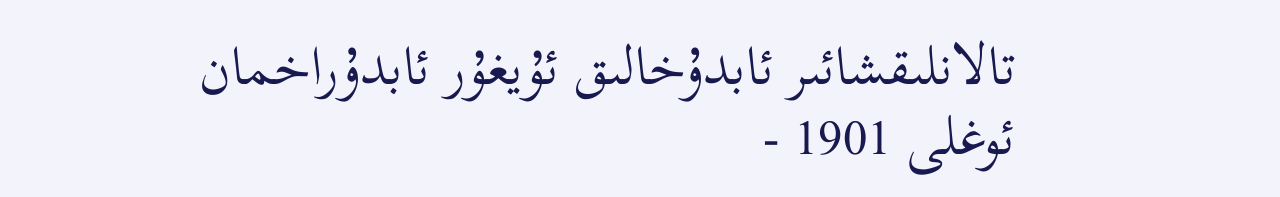تالانلىقشائىر ئابدۇخالىق ئۇيغۇر ئابدۇراخمان ئوغلى 1901 -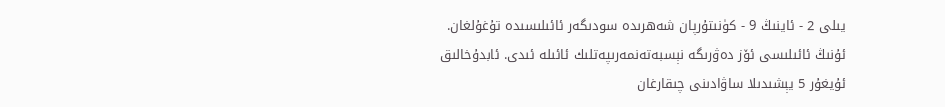يىلى 2 - ئاينىڭ 9 - كۈنىتۇرپان شەھرىدە سودىگەر ئائىلىسىدە تۇغۇلغان. ئۇنىڭ ئائىلىسى ئۆز دەۋرىگە نېسبەتەنمەرىپەتلىك ئائىلە ئىدى. ئابدۇخالىق ئۇيغۇر 5 يېشىدىلا ساۋادىنى چىقارغان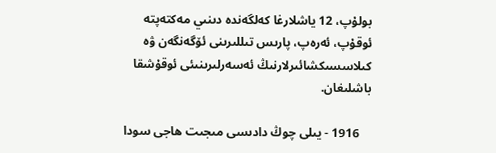بولۇپ، 12 ياشلارغا كەلگەندە دىنىي مەكتەپتە ئوقۇپ، ئەرەپ، پارىس تىللىرىنى ئۆگەنگەن ۋە كىلاسسىكشائىرلارنىڭ ئەسەرلىرىنىئى ئوقۇشقا باشلىغان.

    1916 - يىلى چوڭ دادىسى مىجىت ھاجى سودا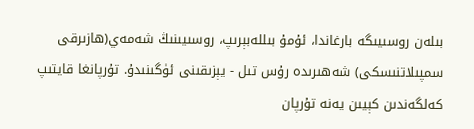بىلەن روسىيىگە بارغاندا، ئۇمۇ بىللەبېرىپ، روسىيىنىڭ شەمەي(ھازىرقى سمپىلاتنىسكى) شەھىرىدە رۇس تىل - يېزىقىنى ئۈگىنىدۇ. تۇرپانغا قايتىپ كەلگەندىن كېيىن يەنە تۇرپان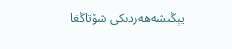يېڭىشەھەردىكى شۆتاڭغا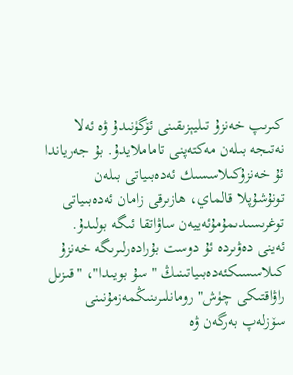كىرىپ خەنزۇ تىليېزىقىنى ئۆگۈنىدۇ ۋە ئەلا نەتىجە بىلەن مەكتەپنى تاماملايدۇ. بۇ جەرياندا ئۇ خەنزۇكىلاسسىك ئەدەبىياتى بىلەن تونۇشۇپلا قالماي، ھازىرقى زامان ئەدەبىياتى توغرىسىدىمۇمۇئەييەن ساۋاتقا ئىگە بولىدۇ. ئەينى دەۋىردە ئۇ دوست بۇرادەرلىرىگە خەنزۇ كىلاسسىكئەدەبىياتىنىڭ " سۇ بويىدا"، "قىزىل راۋاقتىكى چۈش" رومانلىرىنىڭمەزمۇنىنى سۆزلەپ بەرگەن ۋە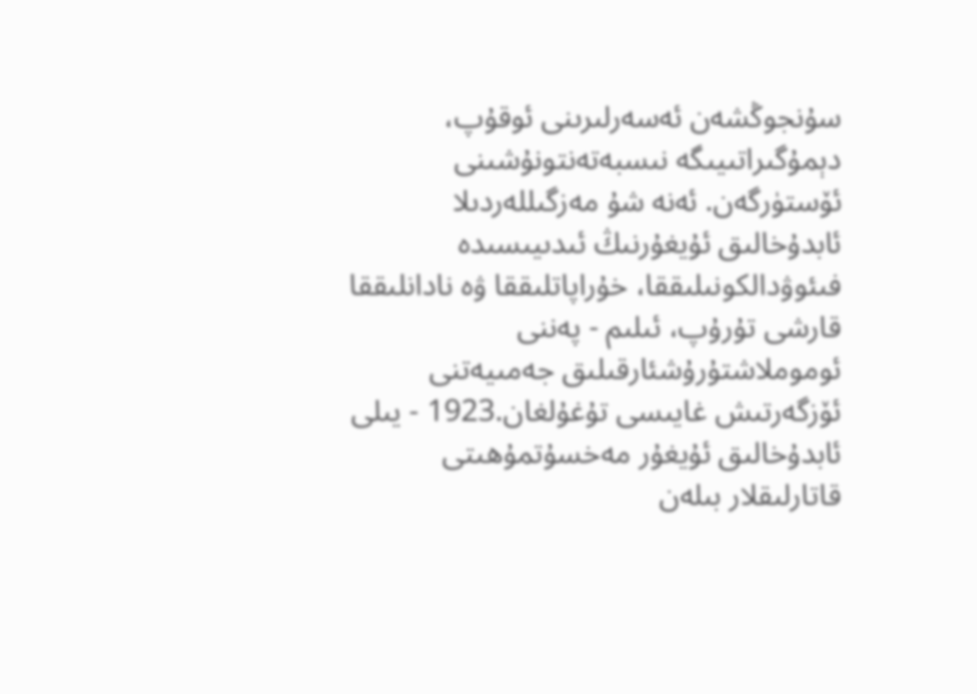سۇنجوڭشەن ئەسەرلىرىنى ئوقۇپ، دېمۇگىراتىيىگە نىسبەتەنتونۇشىنى ئۆستۈرگەن. ئەنە شۇ مەزگىللەردىلا ئابدۇخالىق ئۇيغۇرنىڭ ئىدىيىسىدە فىئوۋدالكونىلىققا، خۇراپاتلىققا ۋە نادانلىققا قارشى تۇرۇپ، ئىلىم - پەننى ئوموملاشتۇرۇشئارقىلىق جەمىيەتنى ئۆزگەرتىش غايىسى تۇغۇلغان.1923 - يىلى ئابدۇخالىق ئۇيغۇر مەخسۇتمۇھىتى قاتارلىقلار بىلەن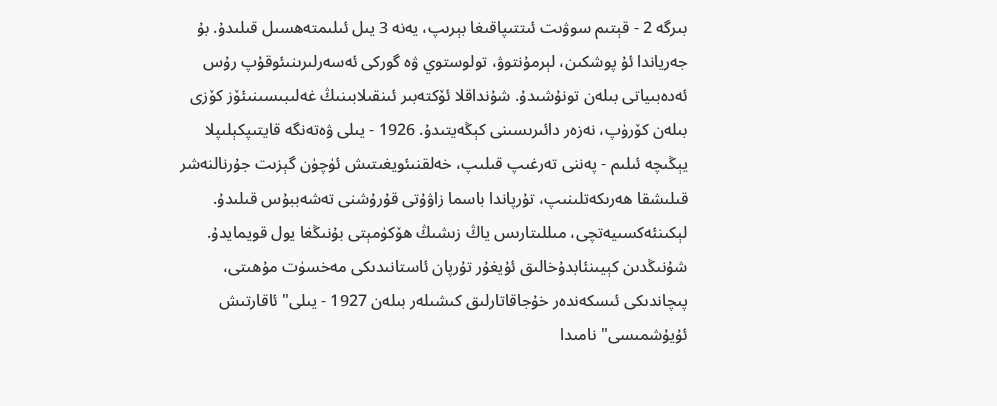بىرگە 2 - قېتىم سوۋىت ئىتتىپاقىغا بېرىپ، يەنە 3 يىل ئىلىمتەھسىل قىلىدۇ. بۇ جەرياندا ئۇ پوشكىن، لېرمۇنتوۋ، تولوستوي ۋە گوركى ئەسەرلىرىنىئوقۇپ رۇس ئەدەبىياتى بىلەن تونۇشىدۇ. شۇنداقلا ئۆكتەبىر ئىنقىلابىنىڭ غەلىبىسىنىئۆز كۆزى بىلەن كۆرۈپ، نەزەر دائىرىسىنى كېڭەيتىدۇ. 1926 - يىلى ۋەتەنگە قايتىپكېلىپلا يېڭىچە ئىلىم - پەننى تەرغىپ قىلىپ، خەلقنىئويغىتىش ئۈچۈن گېزىت جۇرنالنەشر قىلىشقا ھەرىكەتلىنىپ، تۇرپاندا باسما زاۋۇتى قۇرۇشنى تەشەببۇس قىلىدۇ. لېكىنئەكسىيەتچى، مىللىتارىس ياڭ زىشىڭ ھۆكۈمېتى بۇنىڭغا يول قويمايدۇ. شۇنىڭدىن كېيىنئابدۇخالىق ئۇيغۇر تۇرپان ئاستانىدىكى مەخسۈت مۇھىتى، پىچاندىكى ئىسكەندەر خۇجاقاتارلىق كىشىلەر بىلەن 1927 - يىلى" ئاقارتىش ئۇيۇشمىسى" نامىدا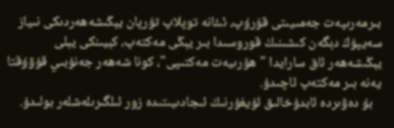بىرمەرىپەت جەمىيىتى قۇرۇپ، ئىئانە توپلاپ تۇرپان يېڭىشەھەردىكى نىياز سەيپۇڭ دېگەن كىشىنىڭ قوروسىدا بىر يېڭى مەكتەپ، كېيىنكى يېلى يېڭىشەھەر ئاق سارايدا "ھۆرىيەت مەكتىپى"، كونا شەھەر جەنۇبىي قۇۋۇقتا يەنە بىر مەكتەپ ئاچىدۇ.
   بۇ دەۋىردە ئابدۇخالىق ئۇيغۇرنىڭ ئىجادىيىتىدە زور ئىلگىرىلەشلەر بولىدۇ.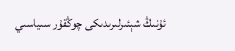ئۇنىڭ شېئىرلىرىدىكى چوڭقۇر سىياسىي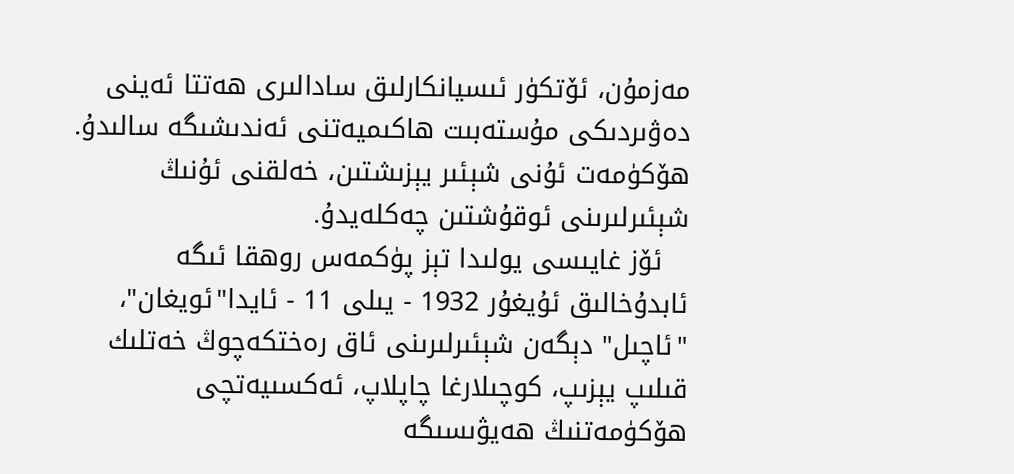مەزمۇن، ئۆتكۈر ئىسيانكارلىق سادالىرى ھەتتا ئەينى دەۋىردىكى مۇستەبىت ھاكىميەتنى ئەندىشىگە سالىدۇ. ھۆكۈمەت ئۇنى شېئىر يېزىشتىن، خەلقنى ئۇنىڭ شېئىرلىرىنى ئوقۇشتىن چەكلەيدۇ.
   ئۆز غايىسى يولىدا تېز پۈكمەس روھقا ئىگە ئابدۇخالىق ئۇيغۇر 1932 - يىلى 11 - ئايدا"ئويغان"، "ئاچىل" دېگەن شېئىرلىرىنى ئاق رەختكەچوڭ خەتلىك قىلىپ يېزىپ، كوچىلارغا چاپلاپ، ئەكسىيەتچى ھۆكۈمەتنىڭ ھەيۋىسىگە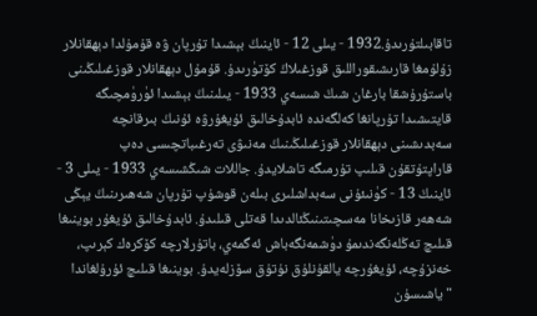تاقابىلتۇرىدۇ.1932 - يىلى 12 - ئاينىڭ بېشىدا تۇرپان ۋە قۇمۇلدا دېھقانلار زۇلۇمغا قارىشىقوراللىق قوزغىلاڭ كۆتۈرىدۇ. قۇمۇل دېھقانلار قوزغىلىڭىنى باستۇرۇشقا بارغان شىڭ شىسەي 1933 - يىلىنىڭ بېشىدا ئۈرۈمچىگە قايتىشىدا تۇرپانغا كەلگەندە ئابدۇخالىق ئۇيغۇرۋە ئۇنىڭ بىرقانچە سەبدىشىنى دېھقانلار قوزغىلىڭىنىڭ مەنىۋى تەرغىباتچىسى دەپ قاراپتۇتقۇن قىلىپ تۇرمىگە تاشلايدۇ. جاللات شىڭشىسەي 1933 - يىلى 3 - ئاينىڭ 13 - كۈنىئۇنى سەبداشلىرى بىلەن قوشۇپ تۇرپان شەھىرىنىڭ يېڭى شەھەر قازىخانا مەسچىتىنىڭئالدىدا قەتلى قىلىدۇ. ئابدۇخالىق ئۇيغۇر بوينىغا قىلىچ تەڭلەنگەندىمۇ دۈشمەنگەباش ئەگمەي، باتۇرلارچە كۆكرەك كېرىپ، خەنزۇچە، ئۇيغۇرچە يالقۇنلۇق نۇتۇق سۆزلەيدۇ. بوينىغا قىلىچ ئۇرۇلغاندا "ياشىسۇن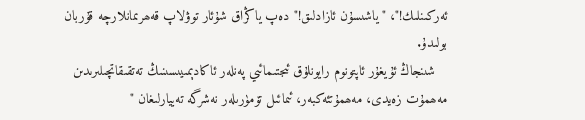ئەركىنلىك!"، "ياشىسۇن ئازادلىق!" دەپ ياڭراق شۇئار توۋلاپ قەھرىمانلارچە قۇربان بولىدۇ.
   شىنجاڭ ئۇيغۇر ئاپتونوم رايونلۇق ئىجتىمائىي پەنلەر ئاكادېمىيىسىنىڭ تەتقىقاتچىلىرىدىن مەھمۇت زەيدى، مەھمۇتئەكبەر، ئىمائىل تۆمۈرىلەر نەشرگە تەييارلىغان "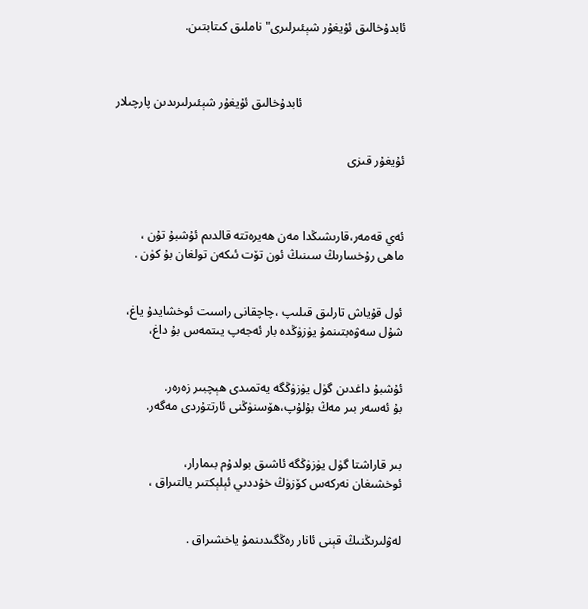ئابدۇخالىق ئۇيغۇر شېئىرلىرى"ناملىق كىتابتىن.



                                 ئابدۇخالىق ئۇيغۇر شېئىرلىرىدىن پارچىلار


ئۇيغۇر قىزى



ئەي قەمەر،قارىشىڭدا مەن ھەيرەتتە قالدىم ئۇشبۇ تۇن ،
ماھى رۇخسارىڭ سىنىڭ ئون تۆت ئىكەن تولغان بۇ كۈن .


ئول قۇياش تارلىق قىلىپ ،چاچقانى راسىت ئوخشايدۇ ياغ،
شۇل سەۋەبتىنمۇ يۈزۈڭدە بار ئەجەپ يىتمەس بۇ داغ،


ئۇشبۇ داغدىن گۈل يۈزۈڭگە يەتمىدى ھېچبىر زەرەر.
بۇ ئەسەر بىر مەڭ بۇلۇپ،ھۆسنۈڭنى ئارتتۇردى مەگەر.


بىر قاراشتا گۈل يۈزۈڭگە ئاشىق بولدۇم بىمارار،
ئوخشىغان نەركەس كۆزۈڭ خۇددىي ئېلېكتىر يالتىراق ،


لەۋلىرىڭنىڭ قېنى ئانار رەڭگىدىنمۇ ياخشىراق .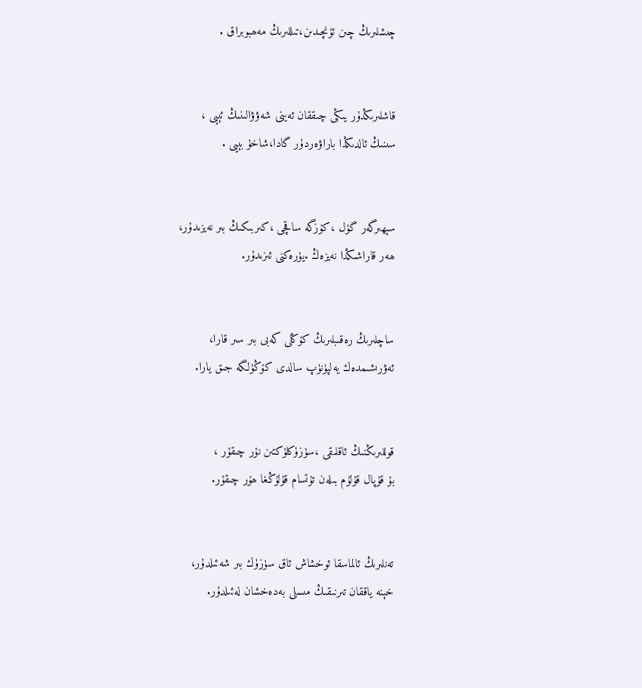چىشلىرىڭ چىن ئۈنچىدىن،تىللىرىڭ مەھبوبراق .


قاشلىرىڭدۇر يىڭى چىققان ئەينى شەۋۋالىنىڭ ئېيى ،
سىنىڭ ئالدىڭدا باراۋەردۇر گادا،شاخۇ بېيى .


سېھىرگەر گۈل ،كۆزگە ساقچى ،كىربىكىڭ بىر نەيزىدۇر،
ھەر قاراشىڭدا نەيزەڭ .يۈرەكنى ئىزىدۇر.


ساچلىرىڭ رەقىبلىرىڭ كۆڭلى كەبى بىر سىر قارا،
ئەۋرىشىمدەك يەلپۈنۈپ سالدى كۆڭۈلگە جىق يارا.


قوللىرىڭنىڭ ئاقلىقى ،سۈزۈكلۈكتىن نۇر چىقۇر ،
بۇ قۇپال قۇلۇم بىلەن تۇتسام قۇلۇڭغا ھۆر چىقۇر.


تەنلىرىڭ ئالماسقا ئوخشاش ئاق سۈزۈك بىر شەئىلدۇر،
خېنە ياققان تىرنىقىڭ مىسلى بەدەخشان لەئىلدۇر.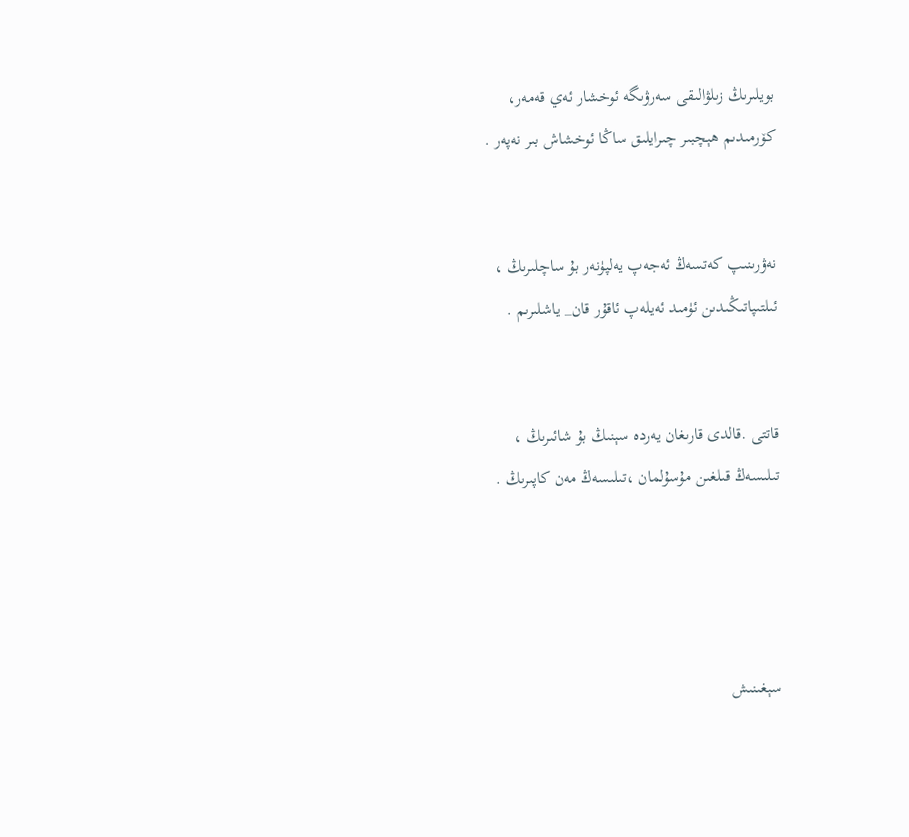بويلىرىڭ زىلۋالىقى سەرۋىگە ئوخشار ئەي قەمەر،
كۆرمىدىم ھېچبىر چىرايلىق ساڭا ئوخشاش بىر نەپەر .


نەۋرىنىپ كەتسەڭ ئەجەپ يەلپۈنەر بۇ ساچلىرىڭ ،
ئىلتىپاتىڭىدىن ئۈمىد ئەيلەپ ئاقۇر قان_ ياشلىرىم .


قاتتى .قالدى قارىغان يەردە سېنىڭ بۇ شائىرىڭ ،
تىلىسەڭ قىلغىن مۇسۇلمان ،تىلىسەڭ مەن كاپىرىڭ .




سېغىنىش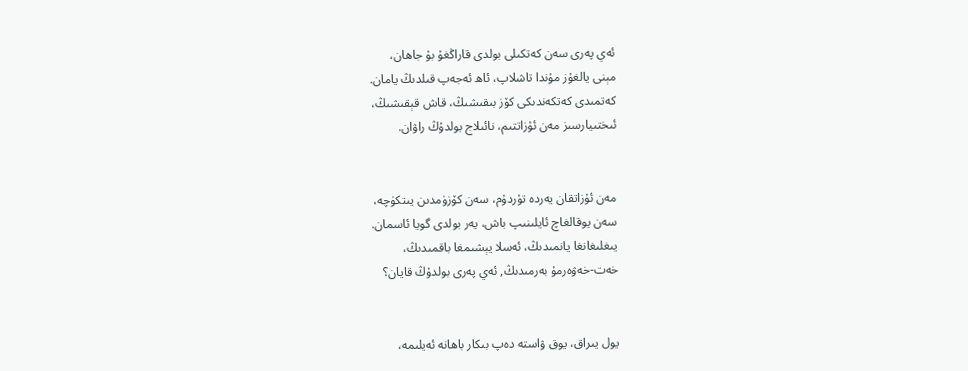ئەي پەرى سەن كەتكىلى بولدى قاراڭغۇ بۇ جاھان،
مېنى يالغۇز مۇندا تاشلاپ، ئاھ ئەجەپ قىلدىڭ يامان.
كەتمىدى كەتكەندىكى كۆز بىقىشىڭ، قاش قېقىشىڭ،
ئىختىيارسىز مەن ئۇزاتتىم، نائىلاج بولدۇڭ راۋان.


مەن ئۇزاتقان يەردە تۇردۇم، سەن كۆزۈمدىن يىتكۈچە،
سەن يوقالغاچ ئايلىنىپ باش، يەر بولدى گويا ئاسمان.
يىغلىغانغا يانمىدىڭ، ئەسلا يېشىمغا باقمىدىڭ،
خەت-خەۋەرمۇ بەرمىدىڭ, ئەي پەرى بولدۇڭ قايان؟


يول يىراق، يوق ۋاستە دەپ بىكار باھانە ئەيلىمە،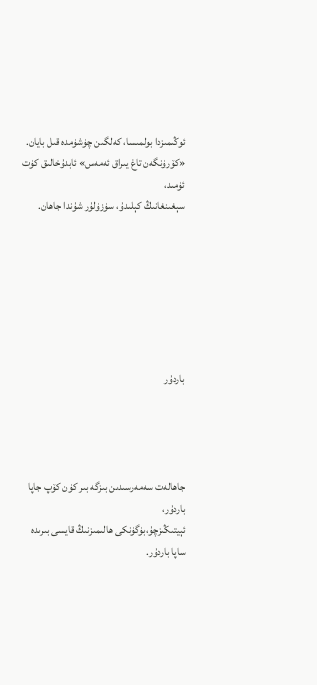ئوڭىمىزدا بولمىسا، كەلگىن چۈشۈمدە قىل بايان.
«كۆرۈنگەن تاغ يىراق ئەمەس» ئابدۇخالىق كۈت ئۈمىد،
سېغىنغانىڭ كېلىدۇ، سۈزۈلۇر شۇندا جاھان.







باردۇر




جاھالەت سەمەرسىدىن بىزگە بىر كۈن كۆپ جاپا باردۇر،
ئېيتىڭىزچۇ،بۈگۈنكى ھالىمىزنىڭ قايسى بىرىدە ساپا باردۇر.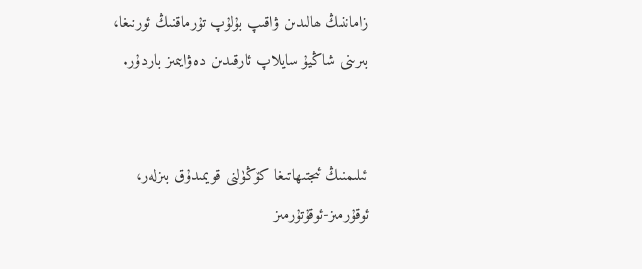زاماننىڭ ھالىدىن ۋاقىپ بۇلۇپ تۇرماقنىڭ ئورنىغا،
بىرىنى شاڭيۇ سايلاپ ئارقىدىن دەۋايىمىز باردۇر.


ئىلىمنىڭ ئىجتىھاتىغا كۆڭۈلنى قويمىدۇق بىزلەر،
ئوقۇرمىز-ئوقۇتۇرمىز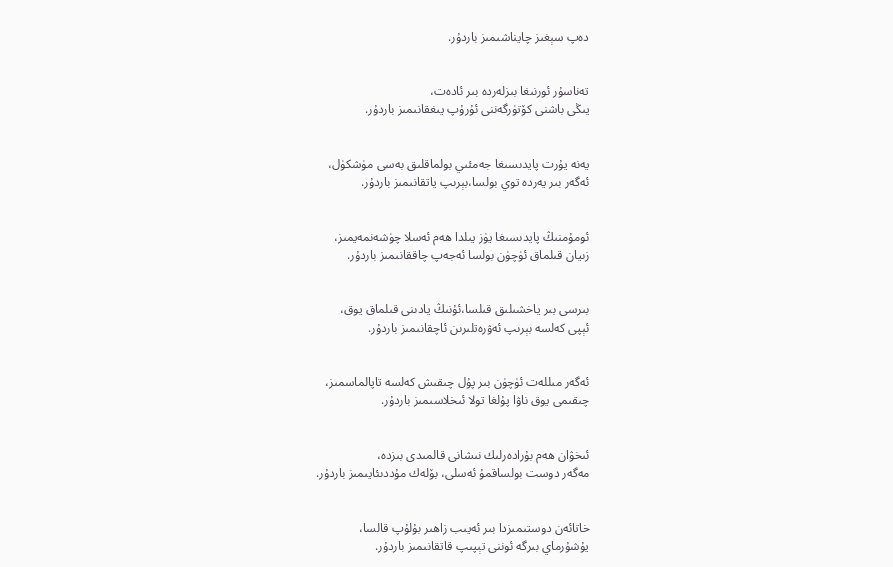دەپ سېغىز چايناشىمىز باردۇر.


تەناسۇر ئورنىغا بىزلەردە بىر ئادەت،
يىڭى باشنى كۆتۈرگەننى ئۇرۇپ يىغقانىمىز باردۇر.


يەنە يۇرت پايدىسىغا جەمئىي بولماقلىق بەسى مۈشكۈل،
ئەگەر بىر يەردە توي بولسا،بېرىپ ياتقانىمىز باردۇر.


ئومۇمنىڭ پايدىسىغا يۈز يىلدا ھەم ئەسلا چۈشەنمەيمىز،
زىيان قىلماق ئۈچۈن بولسا ئەجەپ چاققانىمىز باردۇر.


بىرسى بىر ياخشىلىق قىلسا،ئۇنىڭ يادىنى قىلماق يوق،
ئېپى كەلسە بېرىپ ئەۋرەتلىرىن ئاچقانىمىز باردۇر.


ئەگەر مىللەت ئۈچۈن بىر پۇل چىقىش كەلسە تاپالماسمىز،
چىقىمى يوق ناۋا پۇلغا تولا ئىخلاسىمىز باردۇر.


ئىخۋان ھەم بۇرادەرلىك نىشانى قالمىدى بىزدە،
مەگەر دوست بولساقمۇ ئەسلى، بۆلەك مۇددىئايىمىز باردۇر.


خاتائەن دوستىمىزدا بىر ئەيىب زاھىر بۇلۇپ قالسا،
يۇشۇرماي بىرگە ئوننى تېپىپ قاتقانىمىز باردۇر.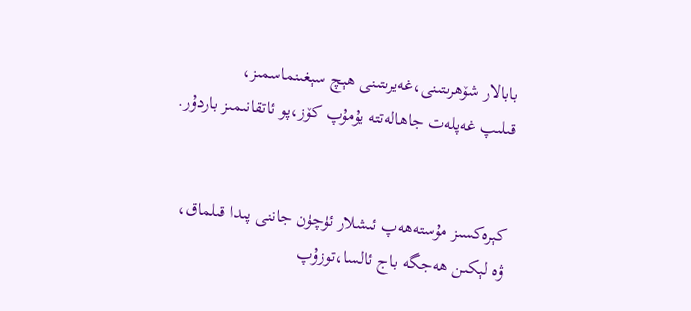بابالار شۆھرىتىنى،غەيرىتىنى ھېچ سېغىنماسمىز،
قىلىپ غەپلەت جاھالەتتە يۇمۇپ كۆز،پو ئاتقانىمىز باردۇر.


كېرەكسىز مۇستەھەپ ئىشلار ئۈچۈن جاننى پىدا قىلماق،
ۋە لېكىن ھەجگە باج ئالسا،توزۇپ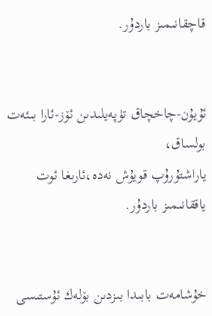قاچقانىمىز باردۇر.


ئۇيۇن-چاخچاق تۈپەيلىدىن ئۆز-ئارا بىئەت بولساق،
ياراشتۇرۇپ قويۇش نەدە،ئارىغا ئوت ياققانىمىز باردۇر.


خۇشامەت بابىدا بىزدىن بۆلەك ئۇستىسى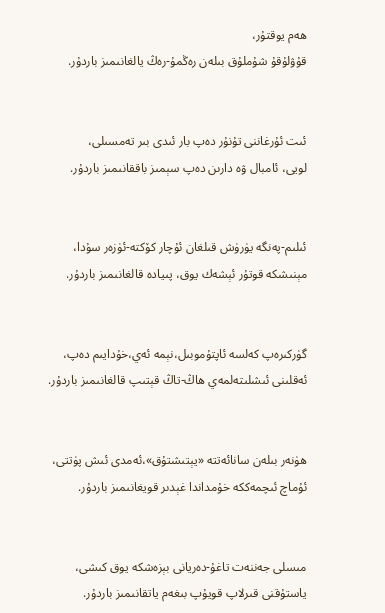ھەم يوقتۇر،
قۇۋلۇقۇ شۇملۇق بىلەن رەڭمۇ-رەڭ يالغانىمىز باردۇر.


ئىت ئۇرغاننى تۇنۇر دەپ بار ئىدى بىر تەمسىلى،
لويى، ئامبال ۋە دارىن دەپ سېمىز باققانىمىز باردۇر.


ئىلىم-پەنگە يۈرۈش قىلغان ئۇچار كۆكتە-ئۈزەر سۇدا،
مېنىشكە قوتۇر ئېشەك يوق، پىيادە قالغانىمىز باردۇر.


گۈركىرەپ كەلسە ئاپتۇموبىل،نېمە ئەي،خۇدايىم دەپ،
ئەقلىنى ئىشلىتەلمەي ھاڭ-تاڭ قېتىپ قالغانىمىز باردۇر.


ھۈنەر بىلەن سانائەتتە «يېتىشتۇق»،ئەمدى ئىش پۈتتى،
ئۇماچ ئىچمەككە خۇمداندا غېدىر قويغانىمىز باردۇر.


مىسلى جەننەت تاغۇ-دەريانى بېزەشكە يوق كىشى،
ياستۇقنى قىرلاپ قويۇپ بىغەم ياتقانىمىز باردۇر.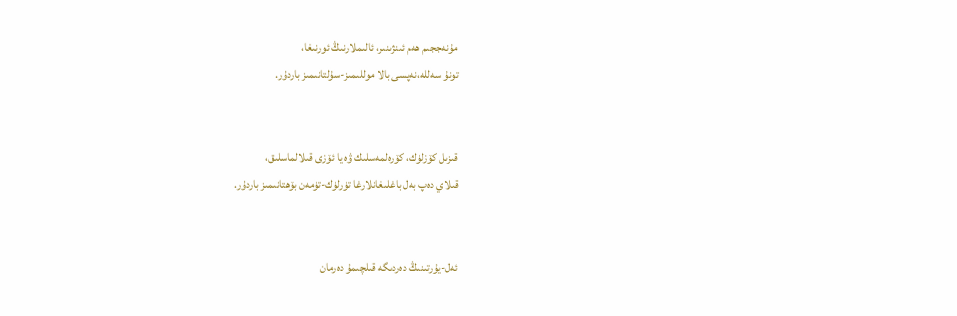مۇنەججىم ھەم ئىنژىنىر، ئالىملارنىڭ ئورنىغا،
تونۇ سەللە،نەپسى بالا موللىمىز-سۇلتانىمىز باردۇر.


قىزىل كۆزلۈك، كۆرەلمەسلىك ۋە يا ئۆزى قىلالماسلىق،
قىلاي دەپ بەل باغلىغانلارغا تۈرلۈك-تۈمەن بۆھتانىمىز باردۇر.


ئەل-يۇرتىنىڭ دەردىگە قىلچىمۇ دەرمان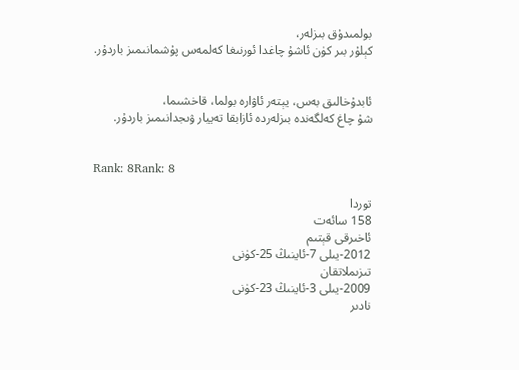بولمىدۇق بىزلەر،
كېلۇر بىر كۈن ئاشۇ چاغدا ئورنىغا كەلمەس پۇشمانىمىز باردۇر.


ئابدۇخالىق بەس، يېتەر ئاۋارە بولما، قاخشىما،
شۇ چاغ كەلگەندە بىزلەردە ئازابقا تەييار ۋىجدانىمىز باردۇر.


Rank: 8Rank: 8

توردا
158 سائەت
ئاخىرقى قېتىم
2012-يىلى 7-ئاينىڭ 25-كۈنى
تىزىملاتقان
2009-يىلى 3-ئاينىڭ 23-كۈنى
نادىر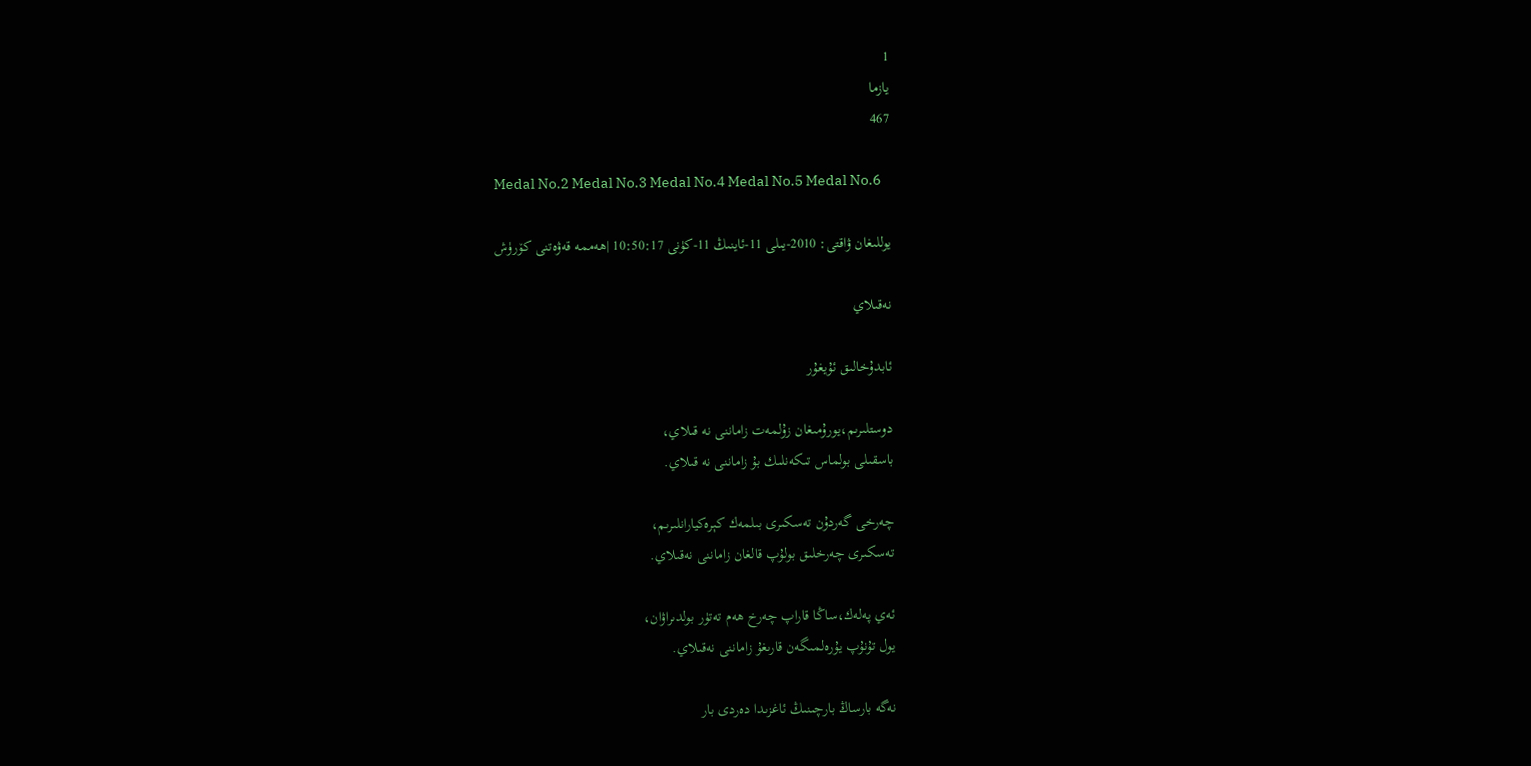1
يازما
467

Medal No.2 Medal No.3 Medal No.4 Medal No.5 Medal No.6

يوللىغان ۋاقتى: 2010-يىلى 11-ئاينىڭ 11-كۈنى 10:50:17 |ھەممە قەۋەتنى كۆرۈش

نەقىلاي

ئابدۇخالىق ئۇيغۇر

دوستلىرىم،يورۇمىغان زۇلمەت زاماننى نە قىلاي،
باسقىلى بولماس تىكەنلىك بۇ زاماننى نە قىلاي.

چەرخى گەردۇن تەسكىرى بىلمەك كېرەكيارانلىرىم،
تەسكىرى چەرخلىق بولۇپ قالغان زاماننى نەقىلاي.

ئەي پەلەك،ساڭا قاراپ چەرخ ھەم تەتۈر بولدىراۋان،
يول تۇنۇپ يۇرەلمىگەن قارىغۇ زاماننى نەقىلاي.

نەگە بارساڭ بارچىنىڭ ئاغزىدا دەردى بار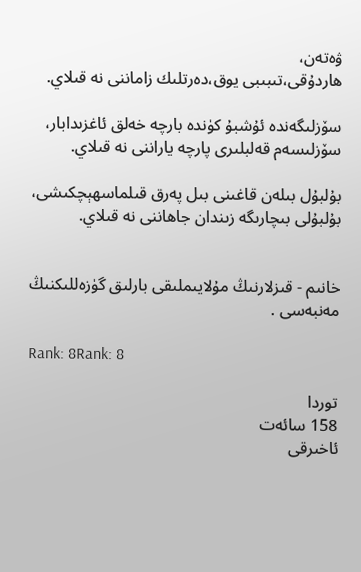ۋەتەن،
ھاردۇقى،تىبىبى يوق،دەرتلىك زاماننى نە قىلاي.

سۆزلىگەندە ئۇشبۇ كۈندە بارچە خەلق ئاغزىدابار،
سۆزلىسەم قەلبلىرى پارچە ياراننى نە قىلاي.

بۇلبۇل بىلەن قاغىنى بىل پەرق قىلماسھېچكىشى،
بۇلبۇلى بىچارىگە زىندان جاھاننى نە قىلاي.


خانىم - قىزلارنىڭ مۇلايىملىقى بارلىق گۈزەللىكنىڭ مەنبەسى .

Rank: 8Rank: 8

توردا
158 سائەت
ئاخىرقى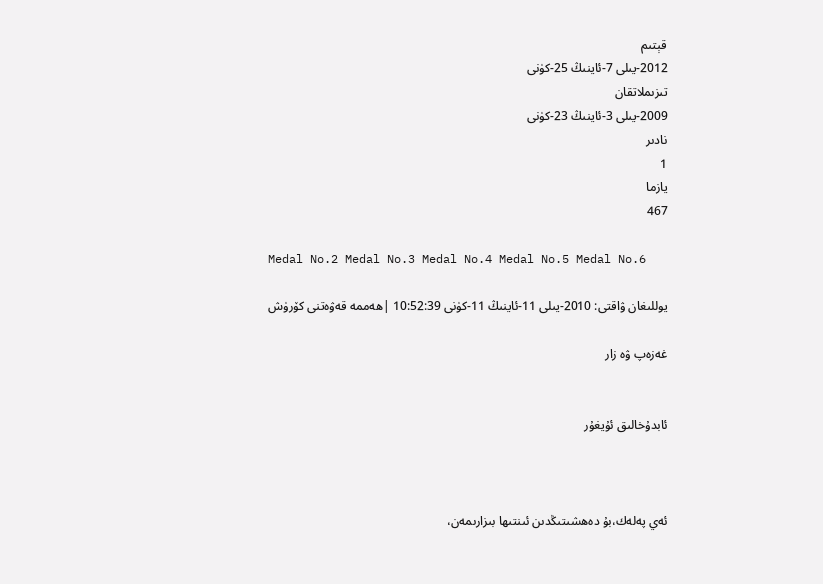قېتىم
2012-يىلى 7-ئاينىڭ 25-كۈنى
تىزىملاتقان
2009-يىلى 3-ئاينىڭ 23-كۈنى
نادىر
1
يازما
467

Medal No.2 Medal No.3 Medal No.4 Medal No.5 Medal No.6

يوللىغان ۋاقتى: 2010-يىلى 11-ئاينىڭ 11-كۈنى 10:52:39 |ھەممە قەۋەتنى كۆرۈش

غەزەپ ۋە زار


ئابدۇخالىق ئۇيغۇر



ئەي پەلەك،بۇ دەھشىتىڭدىن ئىنتىھا بىزارىمەن،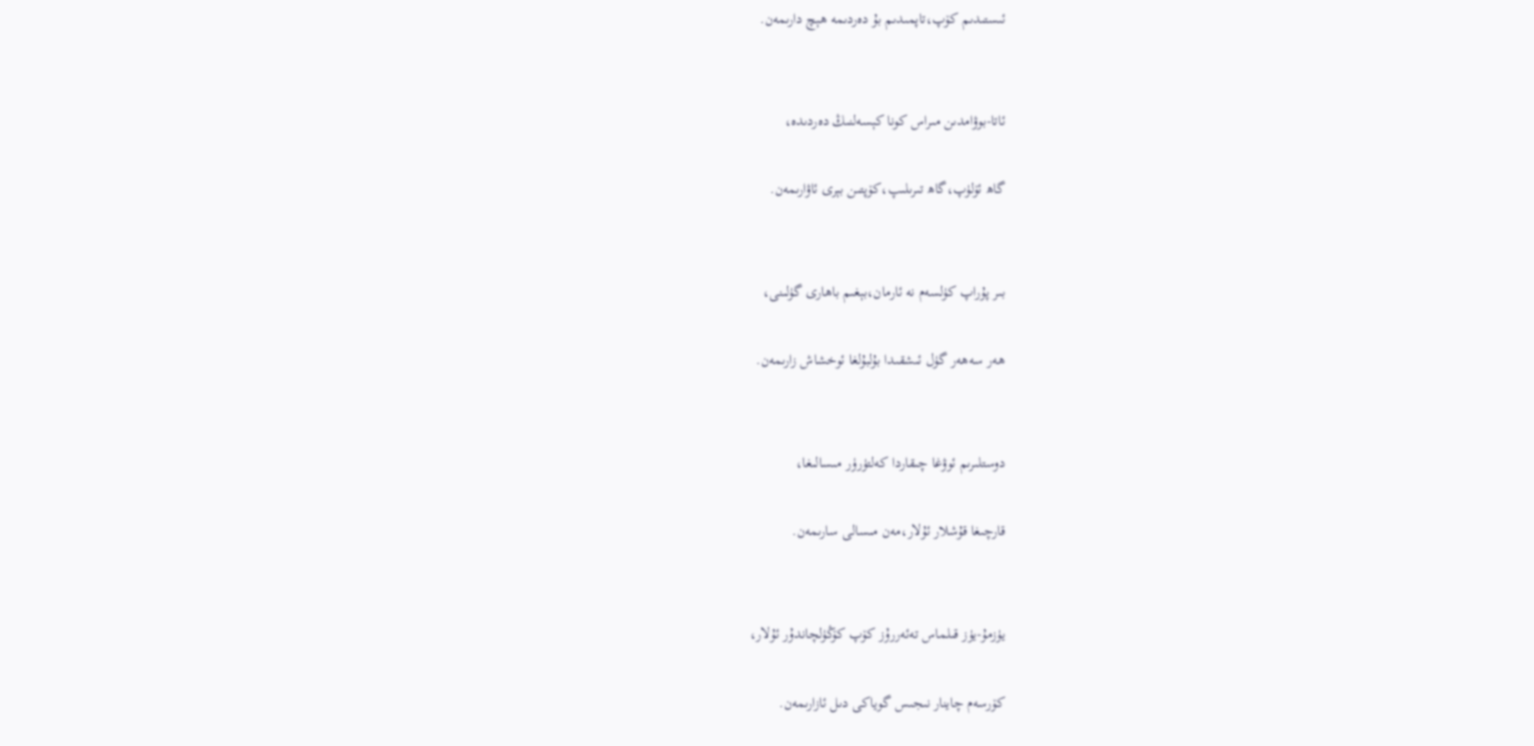ئىستىدىم كۆپ،تاپمىدىم بۇ دەردىمە ھېچ دارىمەن.


ئاتا-بوۋامدىن مىراس كونا كېسەلنىڭ دەردىدە،

گاھ ئۆلۈپ،گاھ تىرىلىپ،كۆپتىن بېرى ئاۋارىمەن.


بىر پۇراپ كۈلسەم نە ئارمان،بېغىم باھارى گۈلىنى،

ھەر سەھەر گۈل ئىشقىدا بۇلبۇلغا ئوخشاش زارىمەن.


دوستلىرىم ئوۋغا چىقاردا كەلتۈرۈر مىسالىغا،

قارچىغا قۇشلار ئۇلار،مەن مىسالى سارىمەن.


يۈزمۇ-يۈز قىلماس تەئەررۇز كۆپ كۆڭۈلچاندۇر ئۇلار،

كۆرسەم چاينار نىجىس گوياكى دىل ئازارىمەن.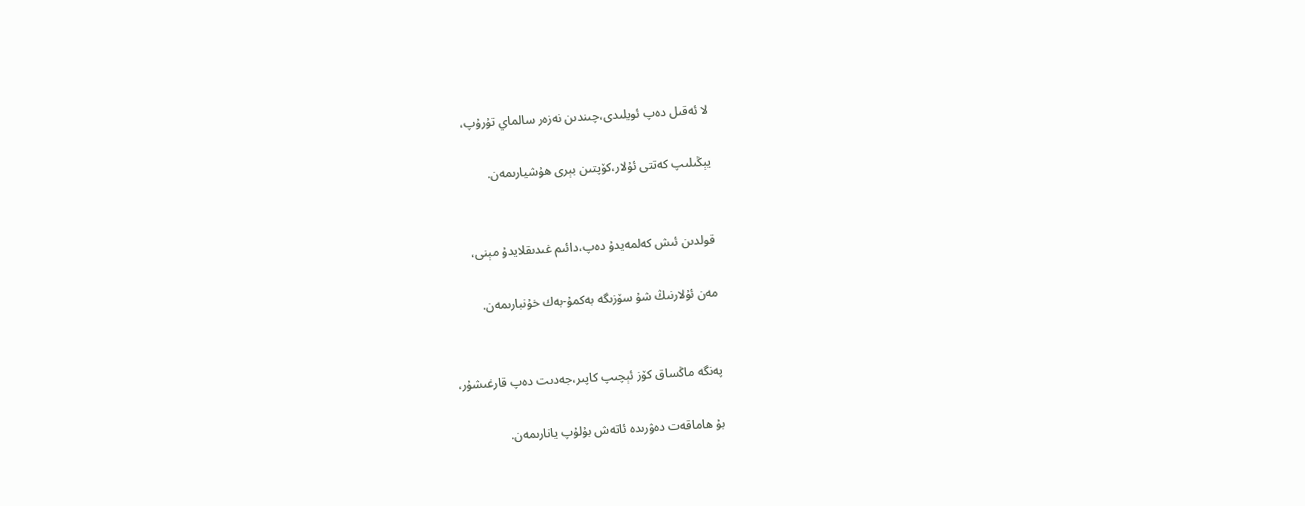لا ئەقىل دەپ ئويلىدى،چىندىن نەزەر سالماي تۇرۇپ،

يېڭىلىپ كەتتى ئۇلار،كۆپتىن بېرى ھۇشيارىمەن.


قولدىن ئىش كەلمەيدۇ دەپ،دائىم غىدىقلايدۇ مېنى،

مەن ئۇلارنىڭ شۇ سۆزىگە بەكمۇ-بەك خۇنبارىمەن.


پەنگە ماڭساق كۆز ئېچىپ كاپىر،جەدىت دەپ قارغىشۇر،

بۇ ھاماقەت دەۋرىدە ئاتەش بۇلۇپ يانارىمەن.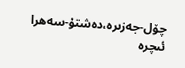چۆل-جەزىرە،دەشتۇ-سەھرا ئىچرە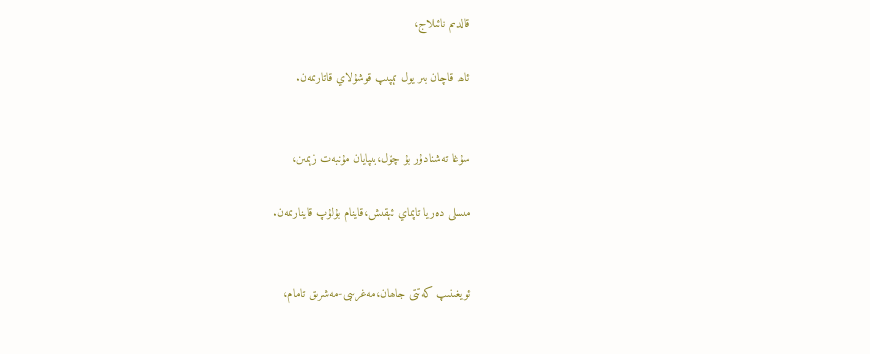قالدىم نائىلاج،

ئاھ قاچان بىر يول تېپىپ قوشۇلاي قاتارىمەن.


سۇغا تەشنادۇر بۇ چۆل،بىپايان مۇنبەت زېمىن،

مىسلى دەريا تاپماي ئېقىش،قاينام بۇلۇپ قاينارىمەن.


ئويغىنىپ كەتتى جاھان،مەغرىبى-مەشرىق تامام،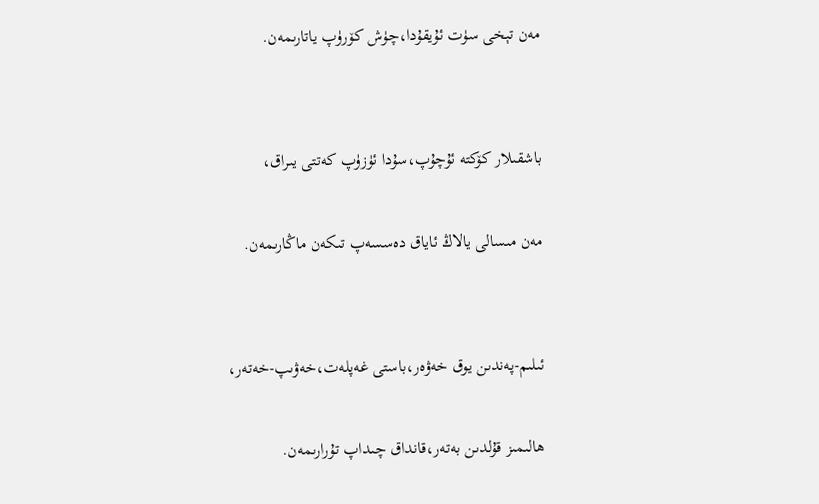مەن تېخى سۈت ئۇيقۇدا،چۈش كۆرۈپ ياتارىمەن.


باشقىلار كۆكتە ئۇچۇپ،سۇدا ئۈزۈپ كەتتى يىراق،

مەن مىسالى يالاڭ ئاياق دەسسەپ تىكەن ماڭارىمەن.


ئىلىم-پەندىن يوق خەۋەر،باستى غەپلەت،خەۋىپ-خەتەر،

ھالىمىز قۇلدىن بەتەر،قانداق چىداپ تۇرارىمەن.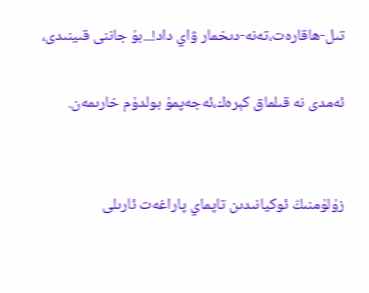تىل-ھاقارەت،تەنە-دىخمار ۋاي داد!...بۇ جاننى قىينىدى،

ئەمدى نە قىلماق كېرەك،ئەجەپمۇ بولدۇم خارىمەن.


زۇلۇمنىڭ ئوكيانىدىن تاپماي پاراغەت ئارىلى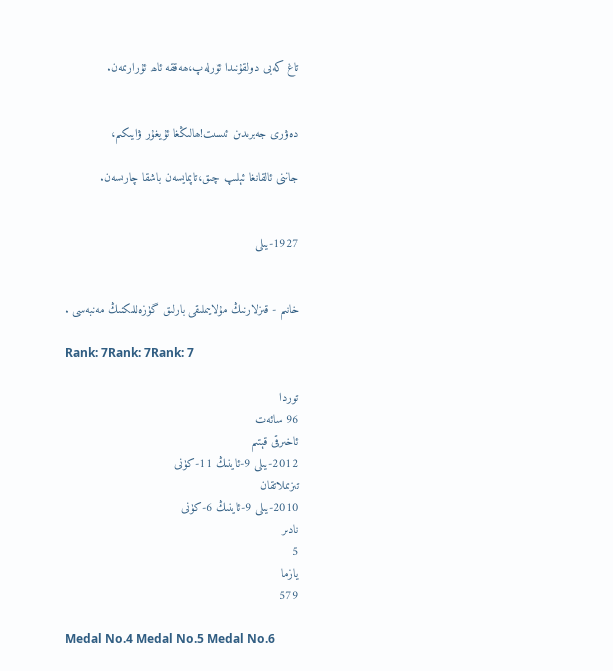تاغ كەبى دولقۇنىدا ئۆرلەپ،ھەققە ئاھ ئۇرارىمەن.


دەۋرى جەبرىدىن ئىسىت!ھالىڭغا ئۇيغۇر ۋايىكىم،

جاننى ئالقانغا ئېلىپ چىق،تاپمايسەن باشقا چارىسەن.


1927-يىلى


خانىم - قىزلارنىڭ مۇلايىملىقى بارلىق گۈزەللىكنىڭ مەنبەسى .

Rank: 7Rank: 7Rank: 7

توردا
96 سائەت
ئاخىرقى قېتىم
2012-يىلى 9-ئاينىڭ 11-كۈنى
تىزىملاتقان
2010-يىلى 9-ئاينىڭ 6-كۈنى
نادىر
5
يازما
579

Medal No.4 Medal No.5 Medal No.6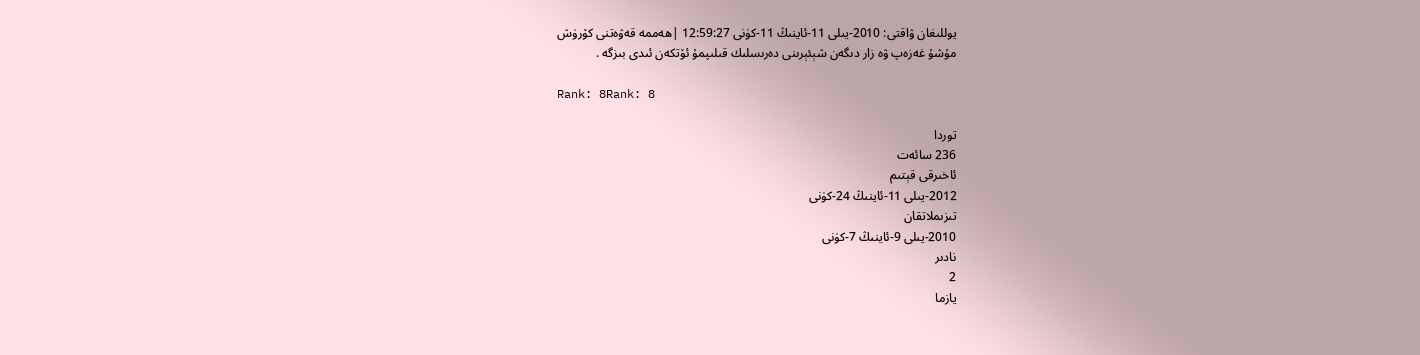يوللىغان ۋاقتى: 2010-يىلى 11-ئاينىڭ 11-كۈنى 12:59:27 |ھەممە قەۋەتنى كۆرۈش
مۇشۇ غەزەپ ۋە زار دىگەن شېئېرىنى دەرىسلىك قىلىپمۇ ئۆتكەن ئىدى بىزگە .

Rank: 8Rank: 8

توردا
236 سائەت
ئاخىرقى قېتىم
2012-يىلى 11-ئاينىڭ 24-كۈنى
تىزىملاتقان
2010-يىلى 9-ئاينىڭ 7-كۈنى
نادىر
2
يازما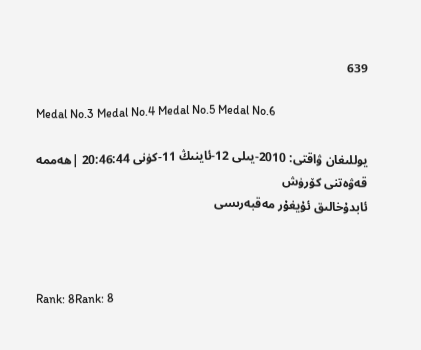639

Medal No.3 Medal No.4 Medal No.5 Medal No.6

يوللىغان ۋاقتى: 2010-يىلى 12-ئاينىڭ 11-كۈنى 20:46:44 |ھەممە قەۋەتنى كۆرۈش
ئابدۇخالىق ئۇيغۇر مەقبەرىسى



Rank: 8Rank: 8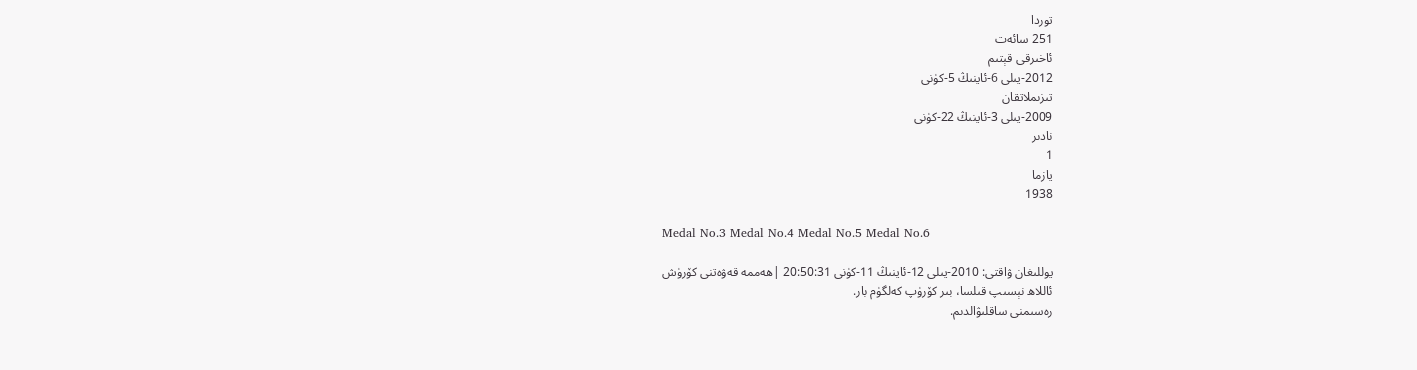توردا
251 سائەت
ئاخىرقى قېتىم
2012-يىلى 6-ئاينىڭ 5-كۈنى
تىزىملاتقان
2009-يىلى 3-ئاينىڭ 22-كۈنى
نادىر
1
يازما
1938

Medal No.3 Medal No.4 Medal No.5 Medal No.6

يوللىغان ۋاقتى: 2010-يىلى 12-ئاينىڭ 11-كۈنى 20:50:31 |ھەممە قەۋەتنى كۆرۈش
ئاللاھ نېسىپ قىلسا، بىر كۆرۈپ كەلگۈم بار.
رەسىمنى ساقلىۋالدىم.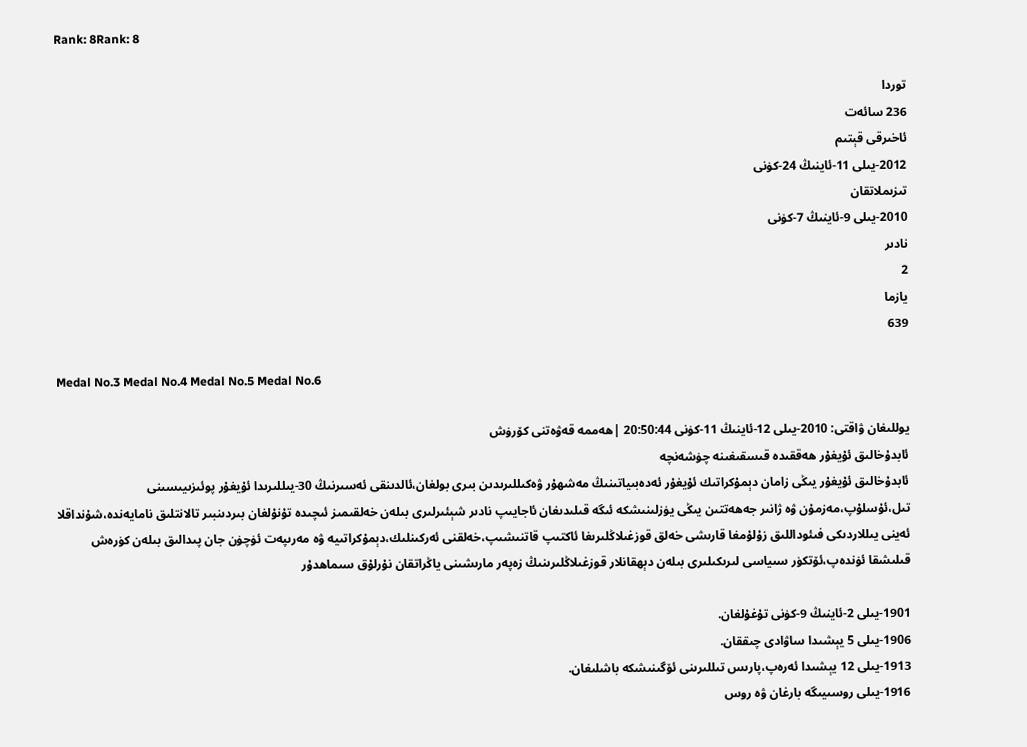Rank: 8Rank: 8

توردا
236 سائەت
ئاخىرقى قېتىم
2012-يىلى 11-ئاينىڭ 24-كۈنى
تىزىملاتقان
2010-يىلى 9-ئاينىڭ 7-كۈنى
نادىر
2
يازما
639

Medal No.3 Medal No.4 Medal No.5 Medal No.6

يوللىغان ۋاقتى: 2010-يىلى 12-ئاينىڭ 11-كۈنى 20:50:44 |ھەممە قەۋەتنى كۆرۈش
ئابدۇخالىق ئۇيغۇر ھەققىدە قىسقىغىنە چۈشەنچە
ئابدۇخالىق ئۇيغۇر يىڭى زامان دېمۇكراتىك ئۇيغۇر ئەدەبىياتىنىڭ مەشھۇر ۋەكىللىرىدىن بىرى بولغان،ئالدىنقى ئەسىرنىڭ 30-يىللىرىدا ئۇيغۇر پوئىزىيىسىنى تىل،ئۇسلۇپ،مەزمۇن ۋە ژانىر جەھەتتىن يىڭى يۈزلىنىشكە ئىگە قىلىدىغان ئاجايىپ نادىر شېئىرلىرى بىلەن خەلقىمىز ئىچىدە تۇنۇلغان بىردىنبىر تالانتلىق نامايەندە،شۇنداقلا ئەينى يىللاردىكى فىئوداللىق زۇلۇمغا قارىشى خەلق قوزغىلاڭلىرىغا ئاكتىپ قاتنىشىپ،خەلقنى ئەركىنلىك،دېمۇكراتىيە ۋە مەرىپەت ئۈچۈن جان پىدالىق بىلەن كۈرەش قىلىشقا ئۈندەپ،ئۆتكۈر سىياسى لىرىكىلىرى بىلەن دېھقانلار قوزغىلاڭلىرىنىڭ زەپەر مارىشىنى ياڭراتقان نۇرلۇق سىماھدۇر

1901-يىلى 2-ئاينىڭ 9-كۈنى تۇغۇلغان.
1906-يىلى 5 يېشىدا ساۋادى چىققان.
1913-يىلى 12 يېشىدا ئەرەپ،پارىس تىللىرىنى ئۆگىنىشكە باشلىغان.
1916-يىلى روسىيىگە بارغان ۋە روس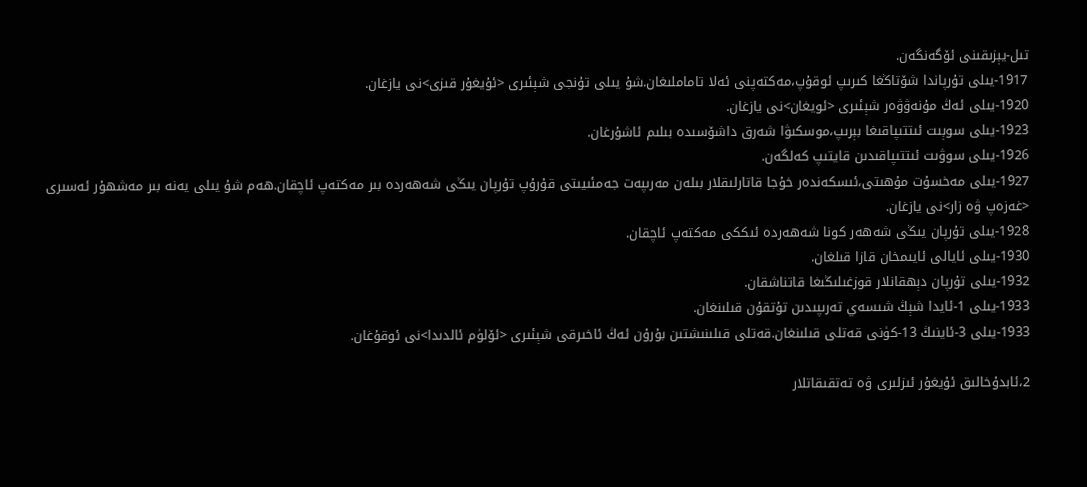تىل-يېزىقىنى ئۆگەنگەن.
1917-يىلى تۇرپاندا شۆتاڭغا كىرىپ ئوقۇپ،مەكتەپنى ئەلا تاماملىغان.شۇ يىلى تۇنجى شېئىرى <ئۇيغۇر قىزى>نى يازغان.
1920-يىلى ئەڭ مۇنەۋۋەر شېئىرى <ئويغان>نى يازغان.
1923-يىلى سوېىت ئىتتىپاقىغا بېرىپ،موسكىۋا شەرق داشۆسىدە بىلىم ئاشۇرغان.
1926-يىلى سوۋىت ئىتتىپاقىدىن قايتىپ كەلگەن.
1927-يىلى مەخسۇت مۇھىتى،ئىسكەندەر خۇجا قاتارلىقلار بىلەن مەرىپەت جەمئىيىتى قۇرۇپ تۇرپان يىڭى شەھەردە بىر مەكتەپ ئاچقان.ھەم شۇ يىلى يەنە بىر مەشھۇر ئەسىرى <غەزەپ ۋە زار>نى يازغان.
1928-يىلى تۇرپان يىڭى شەھەر كونا شەھەردە ئىككى مەكتەپ ئاچقان.
1930-يىلى ئايالى ئايىمخان قازا قىلغان.
1932-يىلى تۇرپان دېھقانلار قوزغىلىڭىغا قاتناشقان.
1933-يىلى 1-ئايدا شېڭ شىسەي تەرىپىدىن تۇتقۇن قىلىنغان.
1933-يىلى 3-ئاينىڭ 13-كۈنى قەتلى قىلىنغان.قەتلى قىلىنىشتىن بۇرۇن ئەڭ ئاخىرقى شېئىرى <ئۆلۈم ئالدىدا>نى ئوقۇغان.

2،ئابدۇخالىق ئۇيغۇر ئىزلىرى ۋە تەتقىقاتلار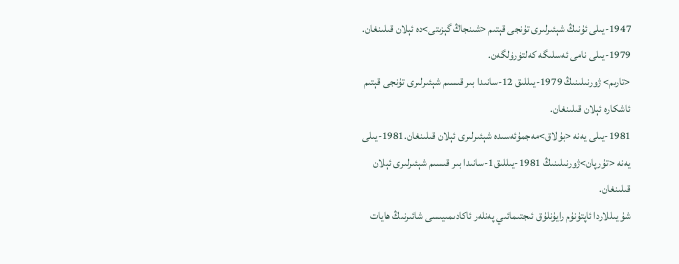1947-يىلى ئۇنىڭ شېئىرلىرى تۇنجى قېتىم <شىنجاڭ گېزىتى>دە ئېلان قىلىنغان.
1979-يىلى نامى ئەسلىگە كەلتۈرۈلگەن.
<تارىم> ژورنىلىنىڭ 1979-يىللىق 12-سانىدا بىر قىسىم شېئىرلىرى تۇنجى قېتىم ئاشكارە ئېلان قىلىنغان.
1981-يىلى يەنە <بۇلاق>مەجمۇئەسىدە شېئىرلىرى ئېلان قىلىنغان.1981-يىلى يەنە <تۇرپان>ژورنىلىنىڭ 1981-يىللىق1-سانىدا بىر قىسىم شېئىرلىرى ئېلان قىلىنغان.
شۇ يىللاردا ئاپتۇنۇم رايۇنلۇق ئىجتىمائىي پەنلەر ئاكادىمىيىسى شائىرنىڭ ھايات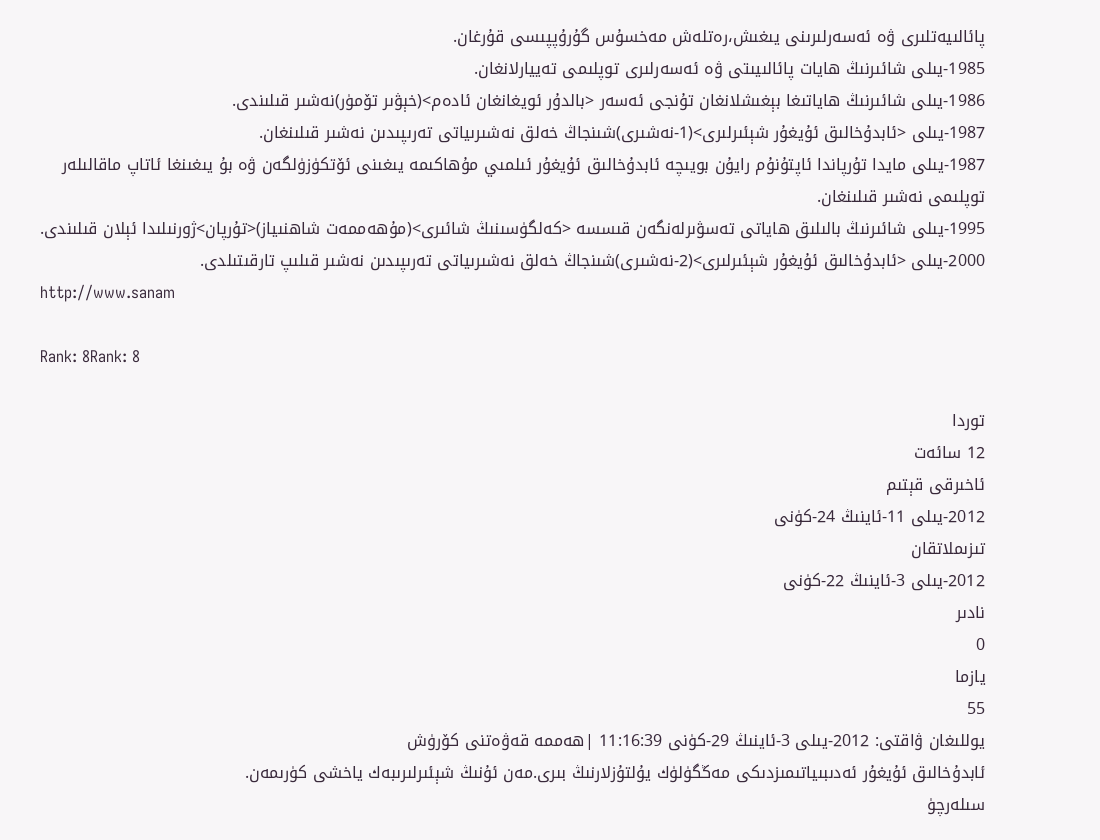پائالىيەتلىرى ۋە ئەسەرلىرىنى يىغىش،رەتلەش مەخسۇس گۇرۇپپىسى قۇرغان.
1985-يىلى شائىرنىڭ ھايات پائالىيىتى ۋە ئەسەرلىرى توپلىمى تەييارلانغان.
1986-يىلى شائىرنىڭ ھاياتىغا بېغىشلانغان تۇنجى ئەسەر <بالدۇر ئويغانغان ئادەم>(خېۋىر تۆمۈر)نەشىر قىلىندى.
1987-يىلى <ئابدۇخالىق ئۇيغۇر شېئىرلىرى>(1-نەشىرى)شىنجاڭ خەلق نەشىرىياتى تەرىپىدىن نەشىر قىلىنغان.
1987-يىلى مايدا تۇرپاندا ئاپتۇنۇم رايۇن بويىچە ئابدۇخالىق ئۇيغۇر ئىلمىي مۇھاكىمە يىغىنى ئۆتكۈزۈلگەن ۋە بۇ يىغىنغا ئاتاپ ماقالىلەر توپلىمى نەشىر قىلىنغان.
1995-يىلى شائىرنىڭ بالىلىق ھاياتى تەسۋىرلەنگەن قىسسە <كەلگۈسىنىڭ شائىرى>(مۇھەممەت شاھنىياز)<تۇرپان>ژورنىلىدا ئېلان قىلىندى.
2000-يىلى <ئابدۇخالىق ئۇيغۇر شېئىرلىرى>(2-نەشىرى)شىنجاڭ خەلق نەشىرىياتى تەرىپىدىن نەشىر قىلىپ تارقىتىلدى.
http://www.sanam

Rank: 8Rank: 8

توردا
12 سائەت
ئاخىرقى قېتىم
2012-يىلى 11-ئاينىڭ 24-كۈنى
تىزىملاتقان
2012-يىلى 3-ئاينىڭ 22-كۈنى
نادىر
0
يازما
55
يوللىغان ۋاقتى: 2012-يىلى 3-ئاينىڭ 29-كۈنى 11:16:39 |ھەممە قەۋەتنى كۆرۈش
ئابدۇخالىق ئۇيغۇر ئەدىبىياتىمىزدىكى مەڭگۈلۈك يۇلتۇزلارنىڭ بىرى.مەن ئۇنىڭ شېئىرلىرىبەك ياخشى كۈرىمەن.
سىلەرچۈ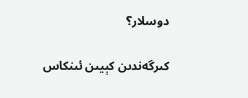دوسلار؟

كىرگەندىن كېيىن ئىنكاس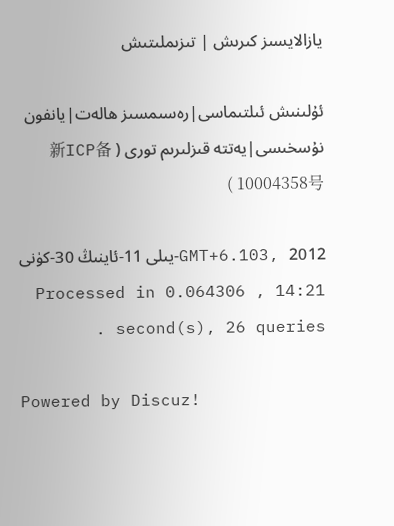يازالايسىز كىرىش | تىزىملىتىش

ئۇلىنىش ئىلتىماسى|رەسىمسىز ھالەت|يانفون نۇسخىسى|يەتتە قىزلىرىم تورى ( 新ICP备10004358号 )

GMT+6.103, 2012-يىلى 11-ئاينىڭ 30-كۈنى 14:21 , Processed in 0.064306 second(s), 26 queries .

Powered by Discuz!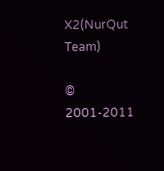X2(NurQut Team)

© 2001-2011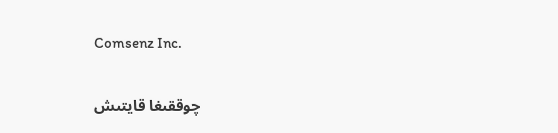Comsenz Inc.

چوققىغا قايتىش